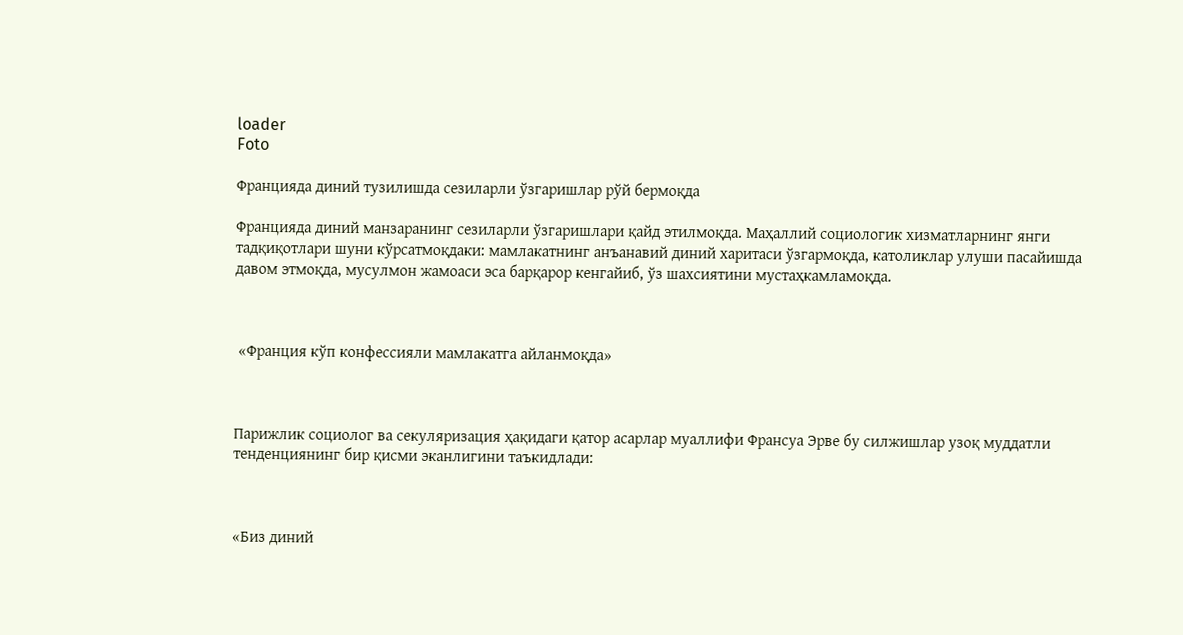loader
Foto

Францияда диний тузилишда сезиларли ўзгаришлар рўй бермоқда

Францияда диний манзаранинг сезиларли ўзгаришлари қайд этилмоқда. Маҳаллий социологик хизматларнинг янги тадқиқотлари шуни кўрсатмоқдаки: мамлакатнинг анъанавий диний харитаси ўзгармоқда, католиклар улуши пасайишда давом этмоқда, мусулмон жамоаси эса барқарор кенгайиб, ўз шахсиятини мустаҳкамламоқда.



 «Франция кўп конфессияли мамлакатга айланмоқда»



Парижлик социолог ва секуляризация ҳақидаги қатор асарлар муаллифи Франсуа Эрве бу силжишлар узоқ муддатли тенденциянинг бир қисми эканлигини таъкидлади:



«Биз диний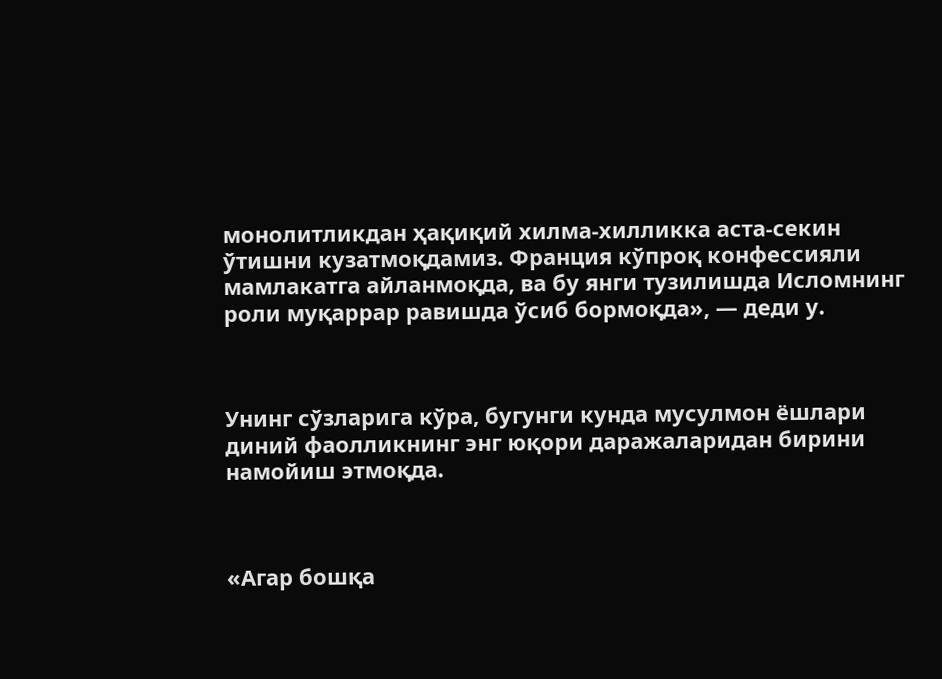монолитликдан ҳақиқий хилма-хилликка аста-секин ўтишни кузатмоқдамиз. Франция кўпроқ конфессияли мамлакатга айланмоқда, ва бу янги тузилишда Исломнинг роли муқаррар равишда ўсиб бормоқда», — деди у.



Унинг сўзларига кўра, бугунги кунда мусулмон ёшлари диний фаолликнинг энг юқори даражаларидан бирини намойиш этмоқда.



«Агар бошқа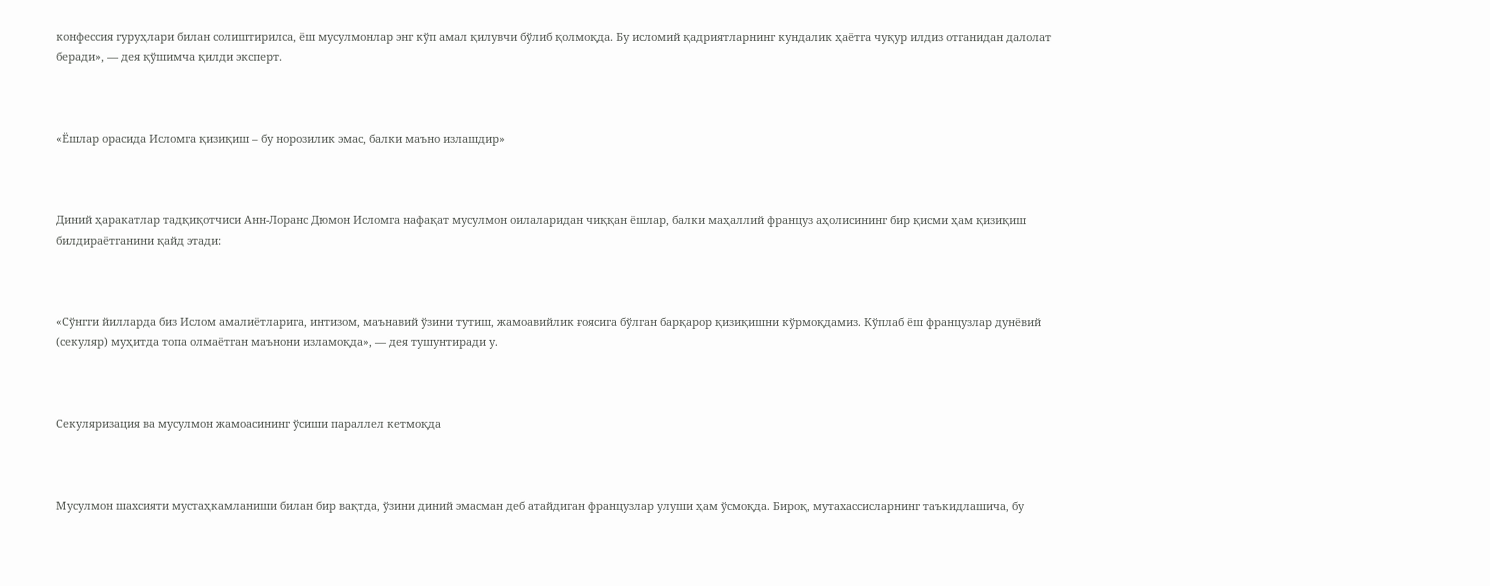конфессия гуруҳлари билан солиштирилса, ёш мусулмонлар энг кўп амал қилувчи бўлиб қолмоқда. Бу исломий қадриятларнинг кундалик ҳаётга чуқур илдиз отганидан далолат беради», — дея қўшимча қилди эксперт.



«Ёшлар орасида Исломга қизиқиш – бу норозилик эмас, балки маъно излашдир»



Диний ҳаракатлар тадқиқотчиси Анн-Лоранс Дюмон Исломга нафақат мусулмон оилаларидан чиққан ёшлар, балки маҳаллий француз аҳолисининг бир қисми ҳам қизиқиш билдираётганини қайд этади:



«Сўнгги йилларда биз Ислом амалиётларига, интизом, маънавий ўзини тутиш, жамоавийлик ғоясига бўлган барқарор қизиқишни кўрмоқдамиз. Кўплаб ёш французлар дунёвий (секуляр) муҳитда топа олмаётган маънони изламоқда», — дея тушунтиради у.



Секуляризация ва мусулмон жамоасининг ўсиши параллел кетмоқда



Мусулмон шахсияти мустаҳкамланиши билан бир вақтда, ўзини диний эмасман деб атайдиган французлар улуши ҳам ўсмоқда. Бироқ, мутахассисларнинг таъкидлашича, бу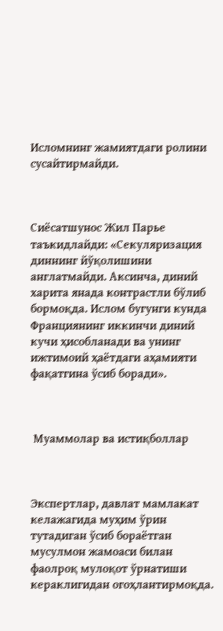Исломнинг жамиятдаги ролини сусайтирмайди.



Сиёсатшунос Жил Парье таъкидлайди: «Секуляризация диннинг йўқолишини англатмайди. Аксинча, диний харита янада контрастли бўлиб бормоқда. Ислом бугунги кунда Франциянинг иккинчи диний кучи ҳисобланади ва унинг ижтимоий ҳаётдаги аҳамияти фақатгина ўсиб боради».



 Муаммолар ва истиқболлар



Экспертлар, давлат мамлакат келажагида муҳим ўрин тутадиган ўсиб бораётган мусулмон жамоаси билан фаолроқ мулоқот ўрнатиши кераклигидан огоҳлантирмоқда.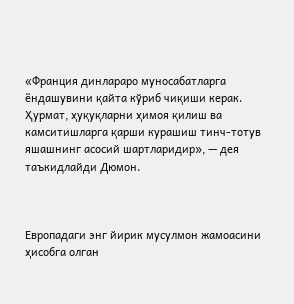«Франция динлараро муносабатларга ёндашувини қайта кўриб чиқиши керак. Ҳурмат, ҳуқуқларни ҳимоя қилиш ва камситишларга қарши курашиш тинч-тотув яшашнинг асосий шартларидир», — дея таъкидлайди Дюмон.



Европадаги энг йирик мусулмон жамоасини ҳисобга олган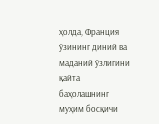ҳолда, Франция ўзининг диний ва маданий ўзлигини қайта баҳолашнинг муҳим босқичи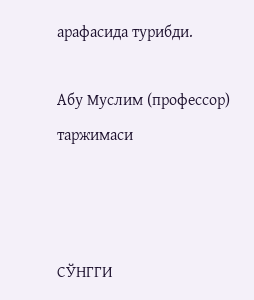арафасида турибди.

Абу Муслим (профессор) таржимаси



СЎНГГИ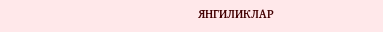ЯНГИЛИКЛАР